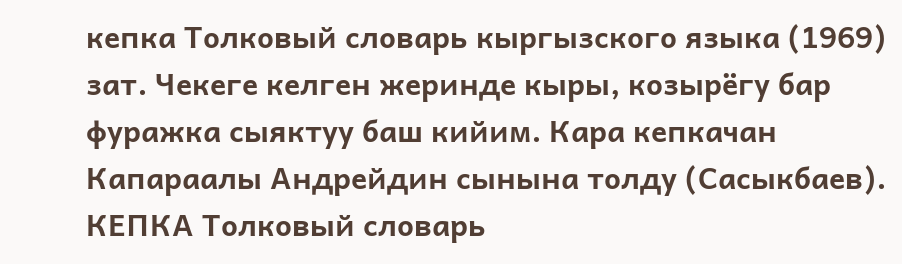кепка Толковый словарь кыргызского языка (1969) зат. Чекеге келген жеринде кыры, козырёгу бар фуражка сыяктуу баш кийим. Кара кепкачан Капараалы Андрейдин сынына толду (Сасыкбаев).
КЕПКА Толковый словарь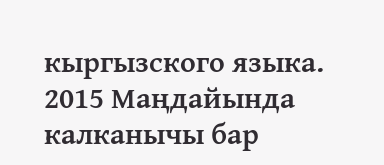кыргызского языка. 2015 Маңдайында калканычы бар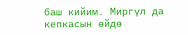баш кийим. Миргүл да кепкасын өйдө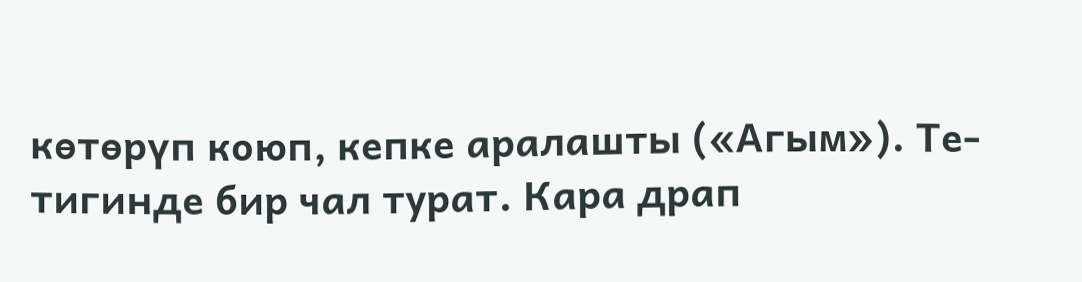көтөрүп коюп, кепке аралашты («Агым»). Те-тигинде бир чал турат. Кара драп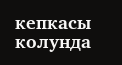кепкасы колунда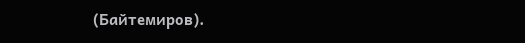(Байтемиров).